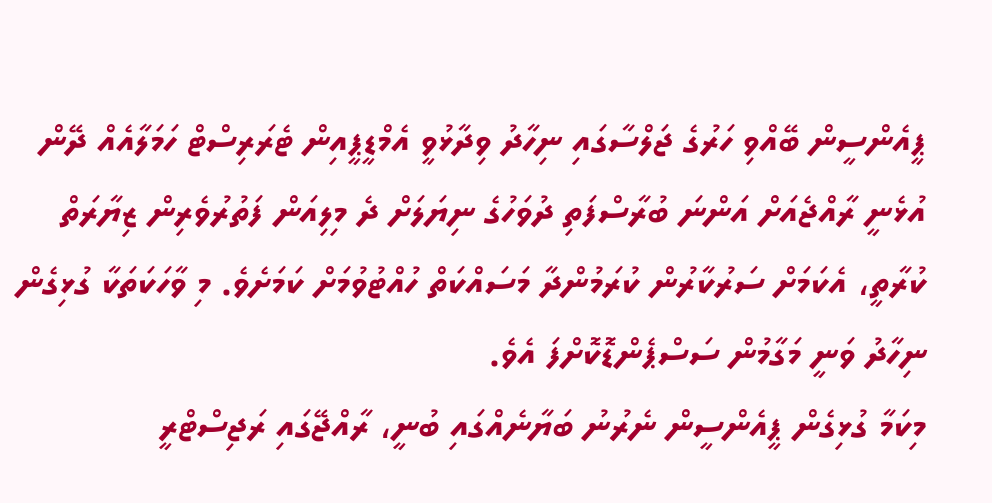ޕީއެންސީން ބޭއްވި ހަރުގެ ޖަލްސާގައި ނިހާދު ވިދާޅުވީ އެމްޑީޕީއިން ޓެރަރިސްޓް ހަމަލާއެއް ދޭން އުޅެނީ ރާއްޖެއަށް އަންނަ ބުރާސްފަތި ދުވަހުގެ ނިޔަލަށް ދެ މިލިއަން ފަތުރުވެރިން ޒިޔާރަތް ކުރާތީ، އެކަމަށް ސަރުކާރުން ކުރަމުންދާ މަސައްކަތް ހުއްޓުވުމަށް ކަމަށެވެ. މި ވާހަކަތަކާ ގުޅިގެން ނިހާދު ވަނީ މަގާމުން ސަސްޕެންޑޮކޮށްފަ އެވެ.
މިކަމާ ގުޅިގެން ޕީއެންސީން ނެރުނު ބަޔާނެއްގައި ބުނީ، ރާއްޖޭގައި ރަޖިސްޓްރީ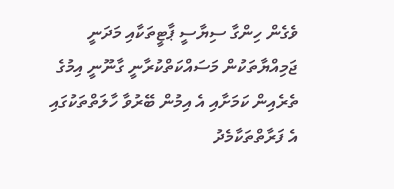ވެގެން ހިންގާ ސިޔާސީ ޕާޓީތަކާއި މަދަނީ ޖަމިއްޔާތަކުން މަސައްކަތްކުރާނީ ގާނޫނީ އިމުގެ ތެރެއިން ކަމަށާއި އެ އިމުން ބޭރުވާ ހާލަތްތަކުގައި އެ ފަރާތްތަކާމެދު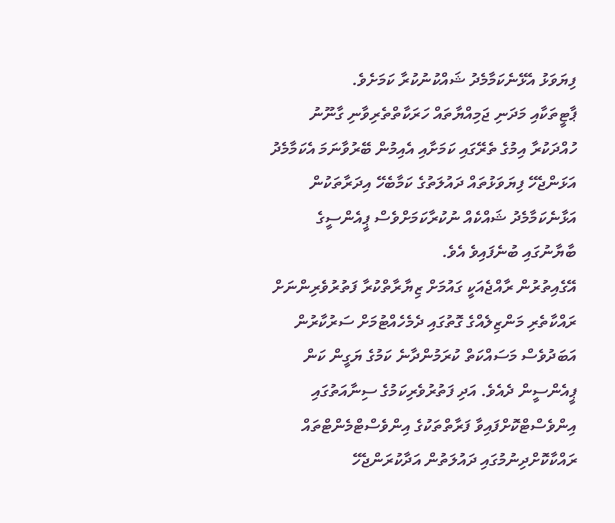ފިޔަވަޅު އެޅޭނެކަމާމެދު ޝައްކުނުކުރާ ކަމަށެވެ.
ޕާޓީތަކާއި މަދަނި ޖަމިއްޔާތައް ހަރަކާތްތެރިވާނި ގާނޫނު ހުއްދަކުރާ އިމުގެ ތެރޭގައި ކަމަށާއި އެއިމުން ބޭރުވާނަމަ އެކަމާމެދު އަޅަންޖެހޭ ފިޔަވަޅުތައް ދައުލަތުގެ ކަމާބެހޭ އިދަރާތަކުން އަޅާނެކަމާމެދު ޝައްކެއް ނުކުރާކަމަށްވެސް ޕީއެންސީގެ ބާޔާނުގައި ބުނެފައިވެ އެވެ.
އޭގެއިތުރުން ރާއްޖެއަކީ ގައުމަށް ޒިޔާރާތްކުރާ ފަތުރުވެރިންނަށް ރައްކާތެރި މަންޒިލެއްގެ ގޮތުގައި ދެމެހެއްޓުމަށް ސަރުކާރުން އަބަދުވެސް މަސައްކަތް ކުރަމުންދާނެ ކަމުގެ ޔަގީން ކަން ޕީއެންސީން ދެއެވެ. އަދި ފަތުރުވެރިކަމުގެ ސިނާއަތުގައި އިންވެސްޓްކޮށްފައިވާ ފަރާތްތަކުގެ އިންވެސްޓްމެންޓްތައް ރައްކާކޮށްދިނުމުގައި ދައުލަތުން އަދާކުރަންޖެހޭ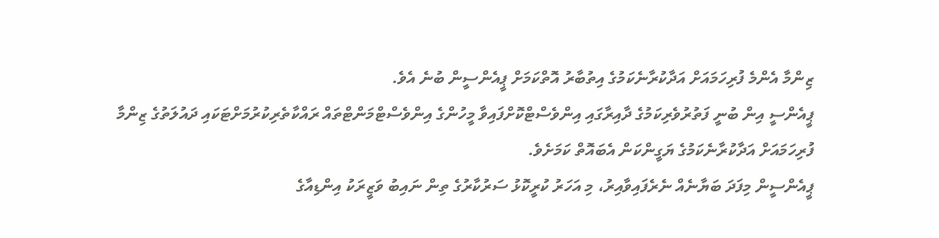ޒިންމާ އެންމެ ފުރިހަމައަށް އަދާކުރާނެކަމުގެ އިތުބާރު އޮތްކަމަށް ޕީއެންސީން ބުނެ އެވެ.
ޕީއެންސީ އިން ބުނީ ފަތުރުވެރިކަމުގެ ދާއިރާގައި އިންވެސްޓްކޮށްފައިވާ މީހުންގެ އިންވެސްޓްމަންޓްތައް ރައްކާތެރިކުރުމަށްޓަކައި ދައުލަތުގެ ޒިންމާ ފުރިހަމައަށް އަދާކުރާނެކަމުގެ ޔަގީންކަން އެބައޮތް ކަމަށެވެ.
ޕީއެންސީން މިފަދަ ބަޔާނެއް ނެރެފައިވާއިރު، މި އަހަރު ކުރީކޮޅު ސަރުކާރުގެ ތިން ނައިބު ވަޒީރަކު އިންޑިއާގެ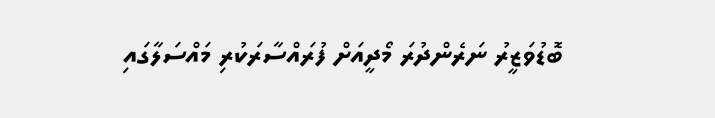ބޮޑުވަޒީރު ނަރެންދުރަ މޯދީއަށް ފުރައްސާރަކުރި މައްސަލާގައި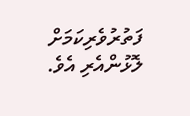ފަތުރުވެރިކަމަށް ލޮޅުންއެރި އެވެ.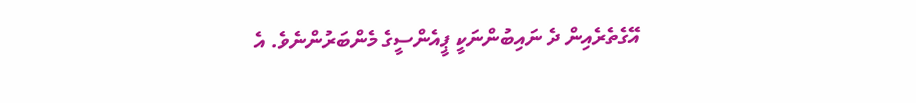އޭގެތެރެއިން ދެ ނައިބުންނަކީ ޕީއެންސީގެ މެންބަރުންނެވެ. އެ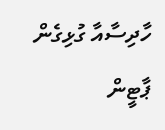ހާދިސާއާ ގުޅިގެން ޕާޓީން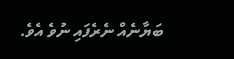ބަޔާނެއް ނެރެފައި ނުވެ އެވެ.